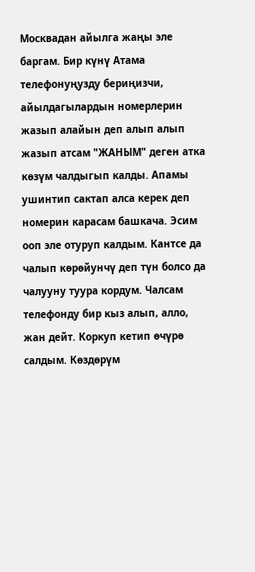Москвадан айылга жаңы эле баргам. Бир күнү Атама телефонуңузду бериңизчи, айылдагылардын номерлерин жазып алайын деп алып алып жазып атсам "ЖАНЫМ" деген атка көзүм чалдыгып калды. Апамы ушинтип сактап алса керек деп номерин карасам башкача. Эсим ооп эле отуруп калдым. Кантсе да чалып көрөйунчү деп түн болсо да чалууну туура кордум. Чалсам телефонду бир кыз алып, алло, жан дейт. Коркуп кетип өчүрө салдым. Көздөрүм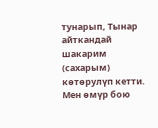тунарып, Тынар айткандай шакарим (сахарым) көтөрулүп кетти. Мен өмүр бою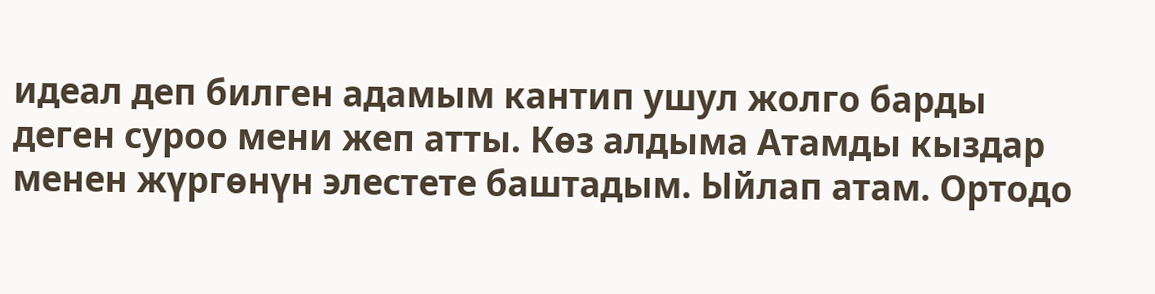идеал деп билген адамым кантип ушул жолго барды деген суроо мени жеп атты. Көз алдыма Атамды кыздар менен жүргөнүн элестете баштадым. Ыйлап атам. Ортодо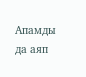Апамды да аяп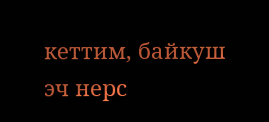кеттим, байкуш эч нерс